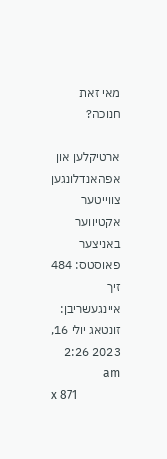מאי זאת חנוכה?

ארטיקלען און אפהאנדלונגען
צווייטער
אקטיווער באניצער
פאוסטס: 484
זיך איינגעשריבן: זונטאג יולי 16, 2023 2:26 am
x 871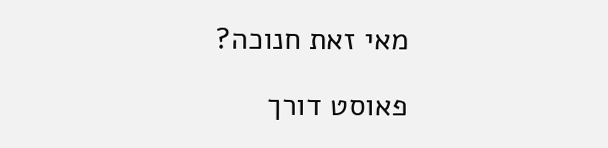מאי זאת חנוכה?

פאוסט דורך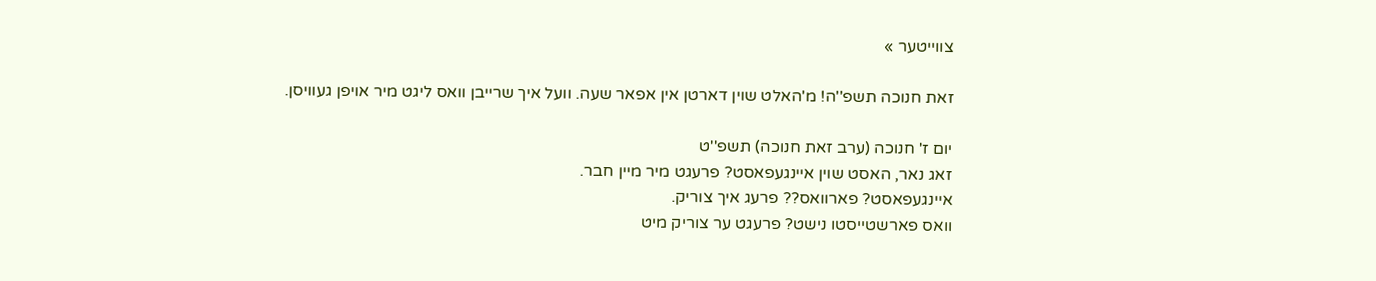צווייטער »

זאת חנוכה תשפ''ה! מ'האלט שוין דארטן אין אפאר שעה. וועל איך שרייבן וואס ליגט מיר אויפן געוויסן.

יום ז' חנוכה (ערב זאת חנוכה) תשפ''ט
זאג נאר, האסט שוין איינגעפאסט? פרעגט מיר מיין חבר.
איינגעפאסט? פארוואס?? פרעג איך צוריק.
וואס פארשטייסטו נישט? פרעגט ער צוריק מיט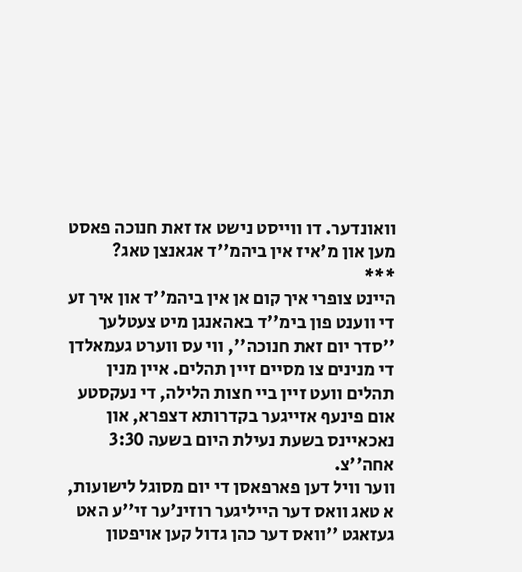וואונדער. דו ווייסט נישט אז זאת חנוכה פאסט מען און מ'איז אין ביהמ''ד אגאנצן טאג?
***
היינט צופרי איך קום אן אין ביהמ''ד און איך זע די ווענט פון בימ''ד באהאנגן מיט צעטלעך ''סדר יום זאת חנוכה'', ווי עס ווערט געמאלדן די מנינים צו מסיים זיין תהלים. איין מנין תהלים וועט זיין ביי חצות הלילה, די נעקסטע אום פינעף אזייגער בקדרותא דצפרא, און נאכאיינס בשעת נעילת היום בשעה 3:30 אחה''צ.
ווער וויל דען פארפאסן די יום מסוגל לישועות, א טאג וואס דער הייליגער רוזינ'ער זי''ע האט געזאגט ''וואס דער כהן גדול קען אויפטון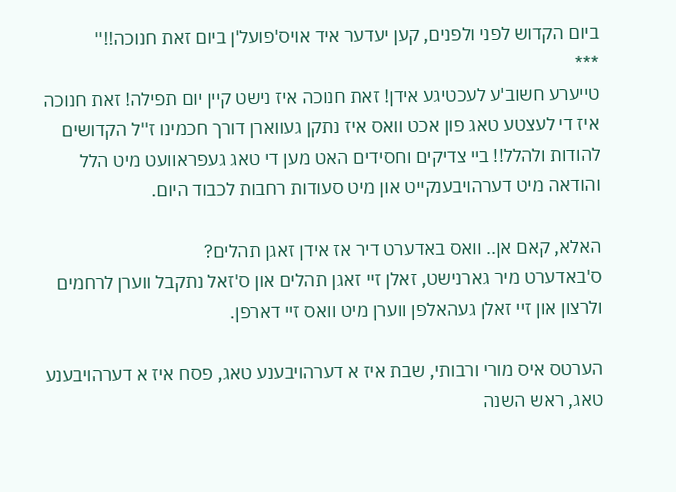ביום הקדוש לפני ולפנים, קען יעדער איד אויס'פועל'ן ביום זאת חנוכה!!''
***
טייערע חשוב'ע לעכטיגע אידן! זאת חנוכה איז נישט קיין יום תפילה! זאת חנוכה איז די לעצטע טאג פון אכט וואס איז נתקן געווארן דורך חכמינו ז''ל הקדושים להודות ולהלל!! ביי צדיקים וחסידים האט מען די טאג געפראוועט מיט הלל והודאה מיט דערהויבענקייט און מיט סעודות רחבות לכבוד היום.

האלא, קאם אן.. וואס באדערט דיר אז אידן זאגן תהלים?
ס'באדערט מיר גארנישט, זאלן זיי זאגן תהלים און ס'זאל נתקבל ווערן לרחמים ולרצון און זיי זאלן געהאלפן ווערן מיט וואס זיי דארפן.

הערטס איס מורי ורבותי, שבת איז א דערהויבענע טאג, פסח איז א דערהויבענע טאג, ראש השנה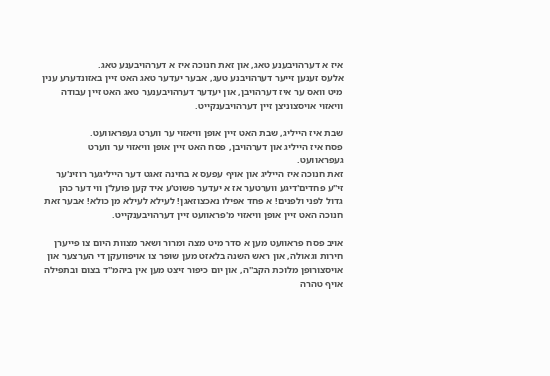איז א דערהויבענע טאג, און זאת חנוכה איז א דערהויבענע טאג.
אלעס זענען זייער דערהויבנע טעג, אבער יעדער טאג האט זיין באזונדערע ענין מיט וואס ער איז דערהויבן, און יעדער דערהויבענער טאג האט זיין עבודה וויאזוי אויסצוניצן זיין דערהויבענקייט.

שבת איז הייליג, שבת האט זיין אופן וויאזוי ער ווערט געפראוועט.
פסח איז הייליג און דערהויבן, פסח האט זיין אופן וויאזוי ער ווערט געפראוועט.
זאת חנוכה איז הייליג און אויף עפעס א בחינה זאגט דער הייליגער רוזינ'ער זי''ע פחדים'דיגע ווערטער אז א יעדער פשוט'ע איד קען פועל'ן ווי דער כהן גדול לפני ולפנים! א פחד אפילו נאכצוזאגן! לעילא לעילא מן כולא! אבער זאת חנוכה האט זיין אופן וויאזוי מ'פראוועט זיין דערהויבענקייט.

אויב פסח פראוועט מען א סדר מיט מצה ומרור ושאר מצוות היום צו פייערן חירות וגאולה, און ראש השנה בלאזט מען שופר צו אויפוועקן די הערצער און אויסצורופן מלוכת הקב''ה, און יום כיפור זיצט מען אין ביהמ''ד בצום ובתפילה אויף טהרה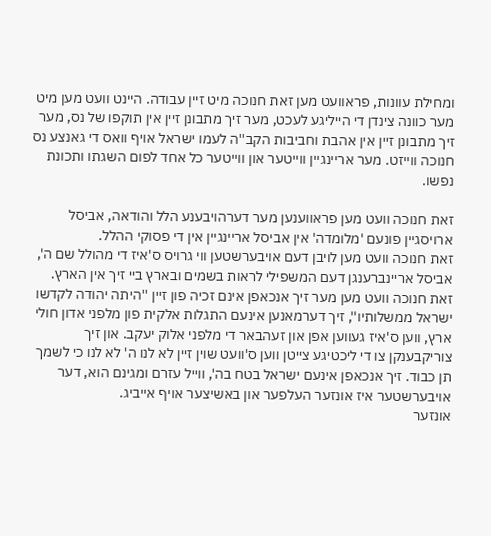ומחילת עוונות, פראוועט מען זאת חנוכה מיט זיין עבודה. היינט וועט מען מיט מער כוונה צינדן די הייליגע לעכט, מער זיך מתבונן זיין אין תוקפו של נס, מער זיך מתבונן זיין אין אהבת וחביבות הקב''ה לעמו ישראל אויף וואס די גאנצע נס חנוכה ווייזט. מער אריינגיין ווייטער און ווייטער כל אחד לפום השגתו ותכונת נפשו.

זאת חנוכה וועט מען פראווענען מער דערהויבענע הלל והודאה, אביסל ארויסגיין פונעם 'מלומדה' אין אביסל אריינגיין אין די פסוקי ההלל.
זאת חנוכה וועט מען לויבן דעם אויבערשטען ווי גרויס ס'איז די מהולל שם ה', אביסל אריינברענגן דעם המשפילי לראות בשמים ובארץ ביי זיך אין הארץ.
זאת חנוכה וועט מען מער זיך אנכאפן אינם זכיה פון זיין ''היתה יהודה לקדשו ישראל ממשלותיו'', זיך דערמאנען אינעם התגלות אלקית פון מלפני אדון חולי ארץ, ווען ס'איז געווען אפן און זעהבאר די מלפני אלוק יעקב. און זיך צוריקבענקן צו די ליכטיגע צייטן ווען ס'וועט שוין זיין לא לנו ה' לא לנו כי לשמך תן כבוד. זיך אנכאפן אינעם ישראל בטח בה', ווייל עזרם ומגינם הוא, דער אויבערשטער איז אונזער העלפער און באשיצער אויף אייביג.
אונזער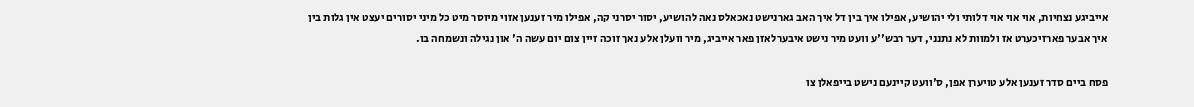אייביגע נצחיות, אוי אוי אוי דלותי ולי יהושיע, אפילו איך בין דל איך האב גארנישט נאכאלס נאה להושיע, יסור יסרני קה, אפילו מיר זענען אזוי מיוסר מיט כל מיני יסורים יעצט אין גלות בין איך אבער פארזיכערט אז ולמוות לא נתנני, דער רבש''ע וועט מיר נישט איבערלאזן פאר אייביג, מיר וועלן אלע נאך זוכה זיין צום יום עשה ה' און נגילה ונשמחה בו.

פסח ביים סדר זענען אלע טויערן אפן, ס'וועט קיינעם נישט בייפאלן צו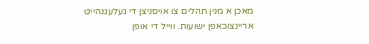מאכן א מנין תהלים צו אויסניצן די געלעגנהייט אריינצוכאפן ישועות. ווייל די אופן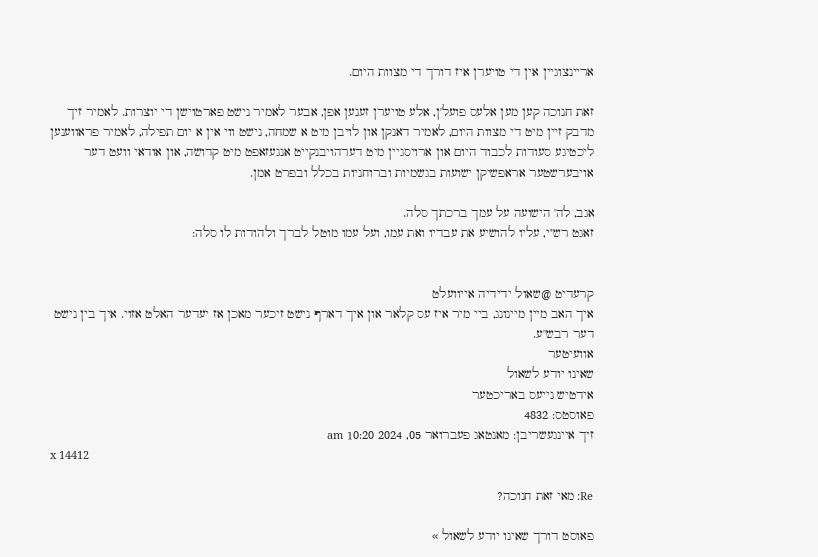אריינצוגיין אין די טויערן איז דורך די מצוות היום.

זאת חנוכה קען מען אלעס פועל'ן, אלע טויערן זענען אפן, אבער לאמיר נישט פארטוישן די יוצרות. לאמיר זיך מדבק זיין מיט די מצוות היום, לאמיר דאנקן און לויבן מיט א שמחה, נישט ווי אין א יום תפילה, לאמיר פראווענען ליכטיגע סעודות לכבוד היום און ארויסגיין מיט דערהויבנקייט אנגעזאפט מיט קדושה, און אודאי וועט דער אויבערשטער אראפשיקן ישועות בגשמיות וברוחניות בכלל ובפרט אמן.

אגב, לה' הישועה על עמך ברכתך סלה.
זאגט רש''י, עליו להושיע את עבדיו ואת עמו, ועל עמו מוטל לברך ולהודות לו סלה:


קרעדיט @שאול ידידיה אייוועלט
איך האב מיין מיינונג, ביי מיר איז עס קלאר און איך דארף נישט זיכער מאכן אז יעדער האלט אזוי. איך בין נישט דער רבש''ע.
אוועיטער
שאינו יודע לשאול
אידטיש נייעס באריכטער
פאוסטס: 4832
זיך איינגעשריבן: מאנטאג פעברואר 05, 2024 10:20 am
x 14412

Re: מאי זאת חנוכה?

פאוסט דורך שאינו יודע לשאול »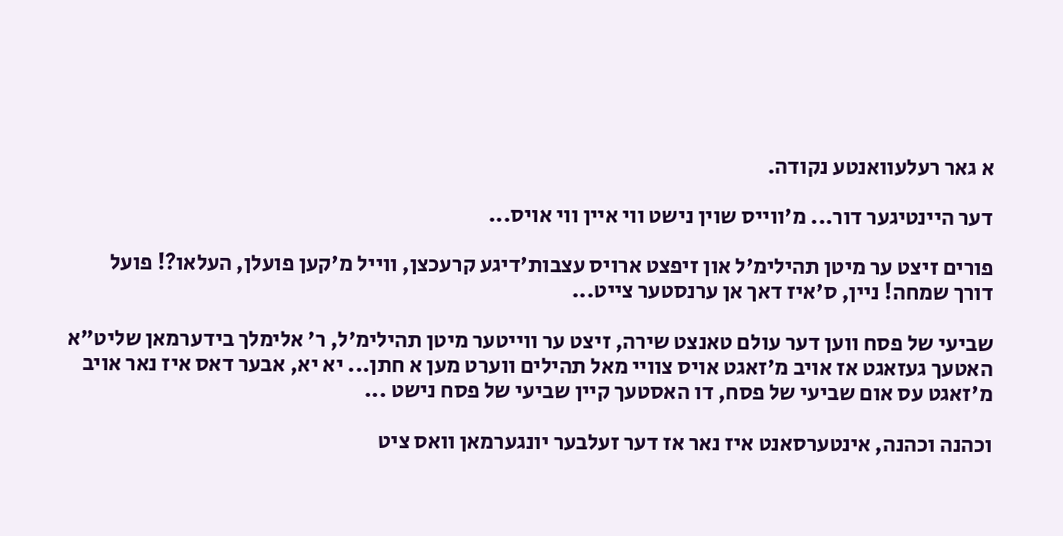א גאר רעלעוואנטע נקודה.

דער היינטיגער דור... מ'ווייס שוין נישט ווי איין ווי אויס...

פורים זיצט ער מיטן תהילימ'ל און זיפצט ארויס עצבות'דיגע קרעכצן, ווייל מ'קען פועלן, העלאו?! פועל דורך שמחה! ניין, ס'איז דאך אן ערנסטער צייט...

שביעי של פסח ווען דער עולם טאנצט שירה, זיצט ער ווייטער מיטן תהילימ'ל, ר' אלימלך בידערמאן שליט"א האטעך געזאגט אז אויב מ'זאגט אויס צוויי מאל תהילים ווערט מען א חתן... יא יא, אבער דאס איז נאר אויב מ'זאגט עס אום שביעי של פסח, דו האסטעך קיין שביעי של פסח נישט ...

וכהנה וכהנה, אינטערסאנט איז נאר אז דער זעלבער יונגערמאן וואס ציט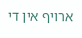ארויף אין די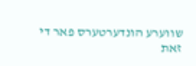שווערע הונדערטערס פאר די זאת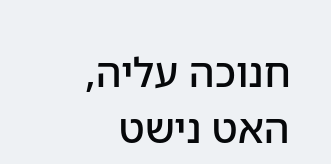חנוכה עליה, האט נישט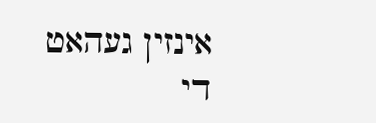אינזין געהאט די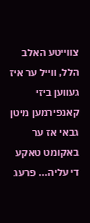צווייטע האלב הלל, ווייל ער איז געווען ביזי קאנפירמען מיטן גבאי אז ער באקומט טאקע די עליה... פרעג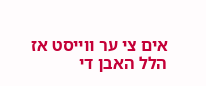אים צי ער ווייסט אז הלל האבן די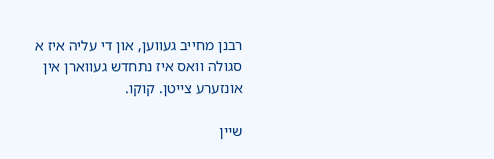רבנן מחייב געווען, און די עליה איז א סגולה וואס איז נתחדש געווארן אין אונזערע צייטן. קוקו.

שיין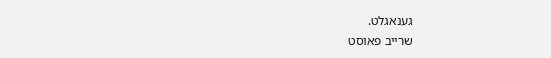גענאגלט.
שרייב פאוסט